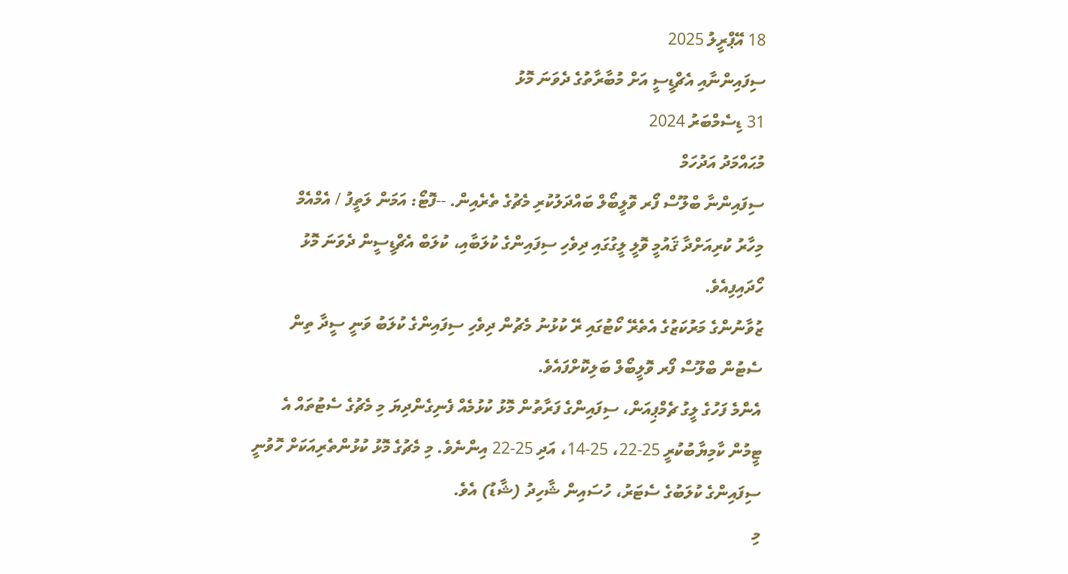18 އޭޕްރީލު 2025
ސިފައިންނާއި އެޗްޑީސީ އަށް މުބާރާތުގެ ދެވަނަ މޮޅު
31 ޑިސެމްބަރު 2024
މުޙައްމަދު އަދުހަމް
ސިފައިންނާ ބްލޫސް ފޯރ ވޮލީބޯލް ބައްދަލުކުރި މެޗުގެ ތެރެއިން. --ފޮޓޯ: އަމަން ލަތީފު / އެމްއެމް
މިހާރު ކުރިއަށްދާ ޤައުމީ ވޮލީ ލީގުގައި ދިވެހި ސިފައިންގެ ކުލަބާއި، ކުލަބް އެޗްޑީސީން ދެވަނަ މޮޅު ހޯދައިފިއެވެ.
ޒުވާނުންގެ މަރުކަޒުގެ އެތެރޭ ކޯޓުގައި ރޭ ކުޅުނު މެޗުން ދިވެހި ސިފައިންގެ ކުލަބު ވަނީ ސީދާ ތިން ސެޓުން ބްލޫސް ފޯރ ވޮލީބޯލް ބަލިކޮށްފައެވެ.
އެންމެ ފަހުގެ ލީގު ޗެމްޕިއަން، ސިފައިންގެ ފަރާތުން މޮޅު ކުޅުމެއް ފެނިގެންދިޔަ މި މެޗުގެ ސެޓުތައް އެ ޓީމުން ކާމިޔާބުކުރީ 25-22، 25-14، އަދި 25-22 އިންނެވެ. މި މެޗުގެ މޮޅު ކުޅުންތެރިއަކަށް ހޮވުނީ ސިފައިންގެ ކުލަބުގެ ސެޓަރު، ހުސައިން ޝާހިދު (ޝާޑު) އެވެ.
މި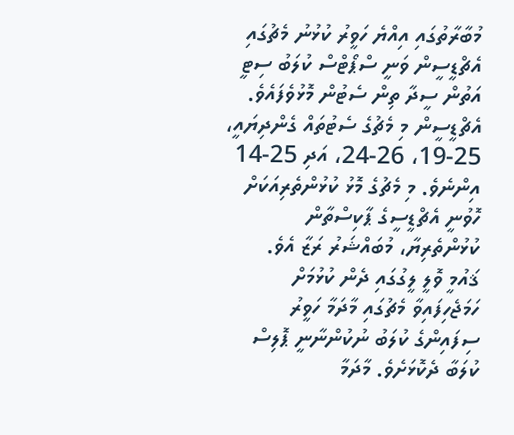މުބާރާތުގައި އިއްޔެ ހަވީރު ކުޅުނު މެޗުގައި އެޗްޑީސީން ވަނީ ސްޕޯޓްސް ކުލަބު ސިޓީ އަތުން ސީދާ ތިން ސެޓުން މޮޅުވެފައެވެ.
އެޗްޑީސީން މި މެޗުގެ ސެޓުތައް ގެންދިޔައީ، 25-19، 26-24، އަދި 25-14 އިންނެވެ. މި މެޗުގެ މޮޅު ކުޅުންތެރިއަކަށް ހޮވުނީ އެޗްޑީސީގެ ޕާކިސްތާން ކުޅުންތެރިޔާ، މުބައްޝަރު ރަޒާ އެވެ.
ޤައުމީ ވޮލީ ލީގުގައި ދެން ކުޅުމަށް ހަމަޖެހިފައިވާ މެޗުގައި މާދަމާ ހަވީރު ސިފައިންގެ ކުލަބު ނުކުންނާނީ ޕޮލިސް ކުލަބާ ދެކޮޅަށެވެ. މާދަމާ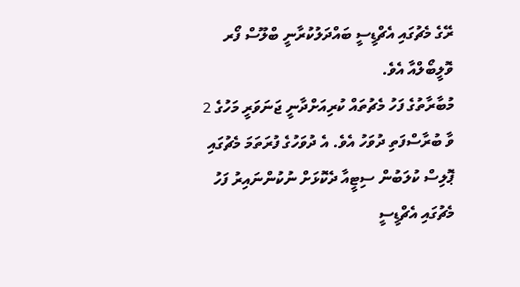ރޭގެ މެޗުގައި އެޗްޑީސީ ބައްދަލުކުރާނީ ބްލޫސް ފޯރ ވޮލީބޯލްއާ އެވެ.
މުބާރާތުގެ ފަހު މެޗުތައް ކުރިއަށްދާނީ ޖަނަވަރީ މަހުގެ 2 ވާ ބުރާސްފަތި ދުވަހު އެވެ. އެ ދުވަހުގެ ފުރަތަމަ މެޗުގައި ޕޮލިސް ކުލަބުން ސިޓީއާ ދެކޮޅަށް ނުކުންނައިރު ފަހު މެޗުގައި އެޗްޑީސީ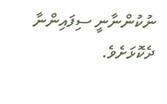ނުކުންނާނީ ސިފައިންނާ ދެކޮޅަށެވެ.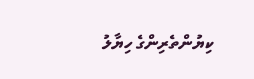ކިޔުންތެރިންގެ ހިޔާލު